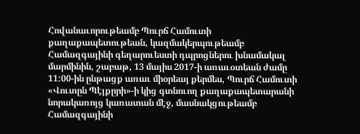Հովանաւորութեամբ Պուրճ Համուտի քաղաքապետութեան, կազմակերպութեամբ Համազգայինի գեղարուեստի դպրոցներու խնամակալ մարմինին, շաբաթ, 13 մայիս 2017-ի առաւօտեան ժամը 11:00-ին ընթացք առաւ միօրեայ քերմես, Պուրճ Համուտի «Վուտըն Պէյքըրի»-ի կից գտնուող քաղաքապետարանի նորակառոյց կառատան մէջ, մասնակցութեամբ Համազգայինի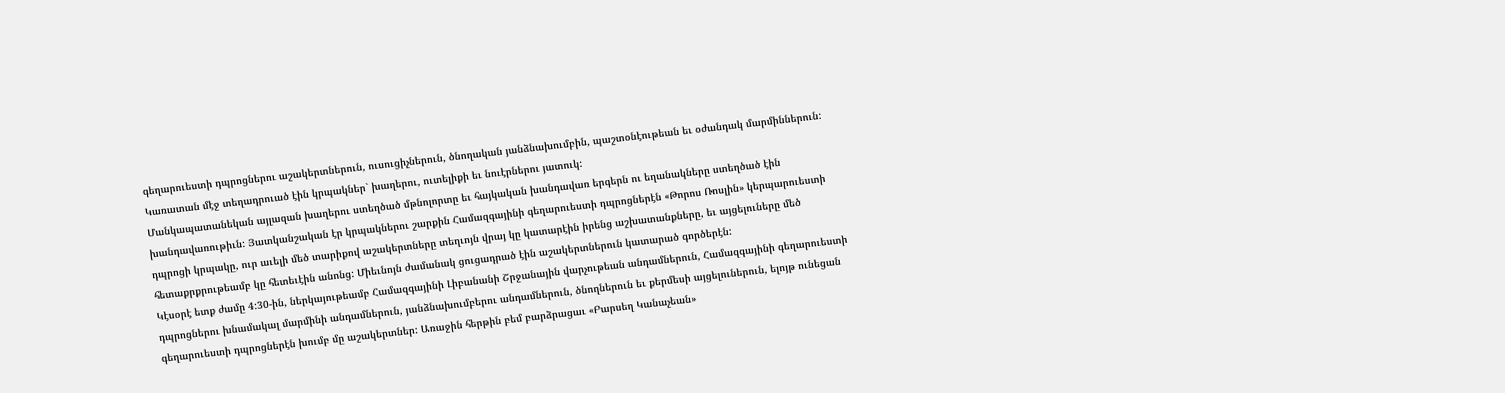գեղարուեստի դպրոցներու աշակերտներուն, ուսուցիչներուն, ծնողական յանձնախումբին, պաշտօնէութեան եւ օժանդակ մարմիններուն:
Կառատան մէջ տեղադրուած էին կրպակներ` խաղերու, ուտելիքի եւ նուէրներու յատուկ:
Մանկապատանեկան այլազան խաղերու ստեղծած մթնոլորտը եւ հայկական խանդավառ երգերն ու եղանակները ստեղծած էին խանդավառութիւն: Յատկանշական էր կրպակներու շարքին Համազգայինի գեղարուեստի դպրոցներէն «Թորոս Ռոսլին» կերպարուեստի դպրոցի կրպակը, ուր աւելի մեծ տարիքով աշակերտները տեղւոյն վրայ կը կատարէին իրենց աշխատանքները, եւ այցելուները մեծ հետաքրքրութեամբ կը հետեւէին անոնց: Միեւնոյն ժամանակ ցուցադրած էին աշակերտներուն կատարած գործերէն:
Կէսօրէ ետք ժամը 4:30-ին, ներկայութեամբ Համազգայինի Լիբանանի Շրջանային վարչութեան անդամներուն, Համազգայինի գեղարուեստի դպրոցներու խնամակալ մարմինի անդամներուն, յանձնախումբերու անդամներուն, ծնողներուն եւ քերմեսի այցելուներուն, ելոյթ ունեցան գեղարուեստի դպրոցներէն խումբ մը աշակերտներ: Առաջին հերթին բեմ բարձրացաւ «Բարսեղ Կանաչեան»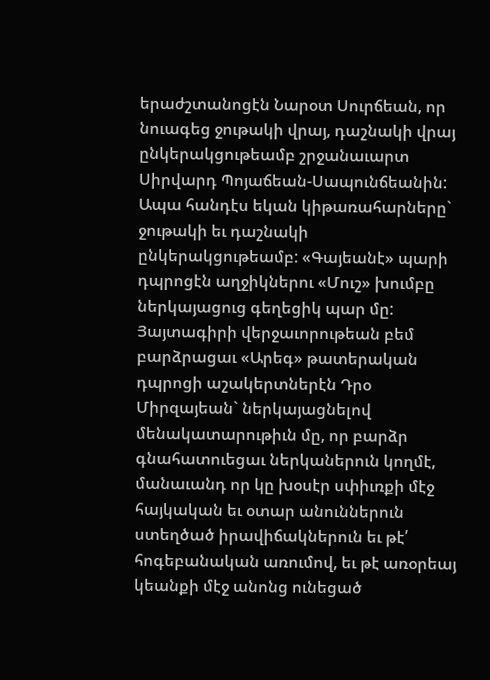երաժշտանոցէն Նարօտ Սուրճեան, որ նուագեց ջութակի վրայ, դաշնակի վրայ ընկերակցութեամբ շրջանաւարտ Սիրվարդ Պոյաճեան-Սապունճեանին: Ապա հանդէս եկան կիթառահարները` ջութակի եւ դաշնակի ընկերակցութեամբ: «Գայեանէ» պարի դպրոցէն աղջիկներու «Մուշ» խումբը ներկայացուց գեղեցիկ պար մը: Յայտագիրի վերջաւորութեան բեմ բարձրացաւ «Արեգ» թատերական դպրոցի աշակերտներէն Դրօ Միրզայեան` ներկայացնելով մենակատարութիւն մը, որ բարձր գնահատուեցաւ ներկաներուն կողմէ, մանաւանդ որ կը խօսէր սփիւռքի մէջ հայկական եւ օտար անուններուն ստեղծած իրավիճակներուն եւ թէ՛ հոգեբանական առումով, եւ թէ առօրեայ կեանքի մէջ անոնց ունեցած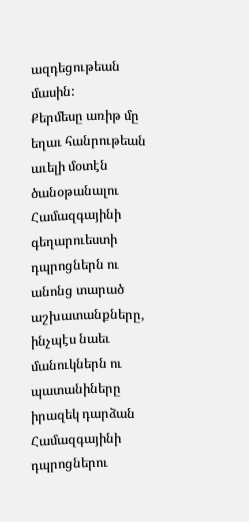ազդեցութեան մասին:
Քերմեսը առիթ մը եղաւ հանրութեան աւելի մօտէն ծանօթանալու Համազգայինի գեղարուեստի դպրոցներն ու անոնց տարած աշխատանքները, ինչպէս նաեւ մանուկներն ու պատանիները իրազեկ դարձան Համազգայինի դպրոցներու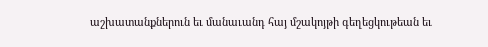աշխատանքներուն եւ մանաւանդ հայ մշակոյթի գեղեցկութեան եւ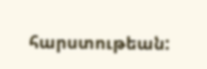հարստութեան: